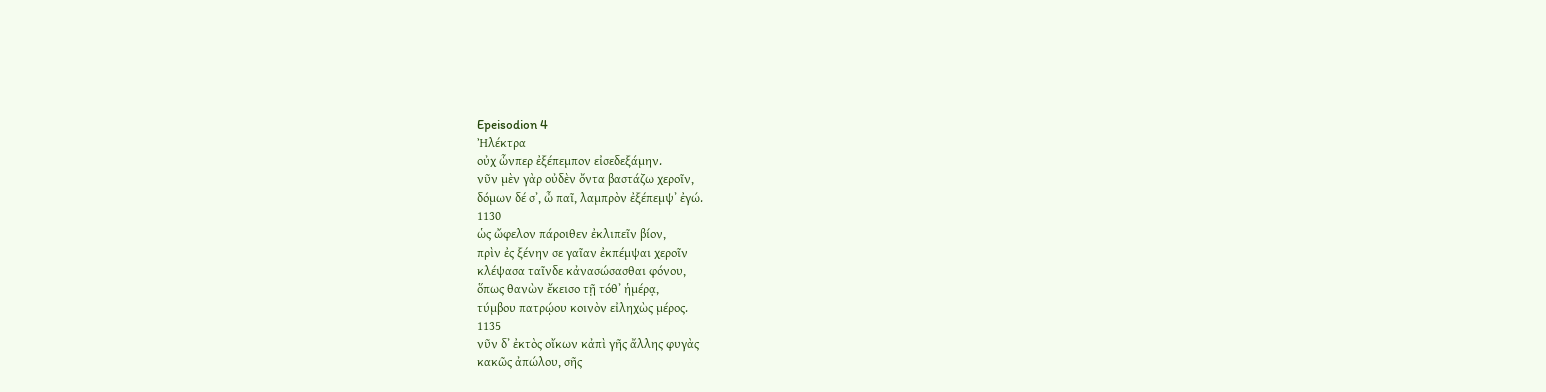Epeisodion 4
Ἠλέκτρα
οὐχ ὧνπερ ἐξέπεμπον εἰσεδεξάμην.
νῦν μὲν γὰρ οὐδὲν ὄντα βαστάζω χεροῖν,
δόμων δέ σʼ, ὦ παῖ, λαμπρὸν ἐξέπεμψʼ ἐγώ.
1130
ὡς ὤφελον πάροιθεν ἐκλιπεῖν βίον,
πρὶν ἐς ξένην σε γαῖαν ἐκπέμψαι χεροῖν
κλέψασα ταῖνδε κἀνασώσασθαι φόνου,
ὅπως θανὼν ἔκεισο τῇ τόθʼ ἡμέρᾳ,
τύμβου πατρῴου κοινὸν εἰληχὼς μέρος.
1135
νῦν δʼ ἐκτὸς οἴκων κἀπὶ γῆς ἄλλης φυγὰς
κακῶς ἀπώλου, σῆς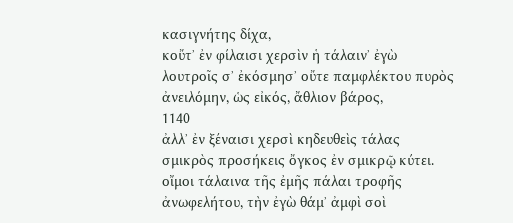κασιγνήτης δίχα,
κοὔτʼ ἐν φίλαισι χερσὶν ἡ τάλαινʼ ἐγὼ
λουτροῖς σʼ ἐκόσμησʼ οὔτε παμφλέκτου πυρὸς
ἀνειλόμην, ὡς εἰκός, ἄθλιον βάρος,
1140
ἀλλʼ ἐν ξέναισι χερσὶ κηδευθεὶς τάλας
σμικρὸς προσήκεις ὄγκος ἐν σμικρῷ κύτει.
οἴμοι τάλαινα τῆς ἐμῆς πάλαι τροφῆς
ἀνωφελήτου, τὴν ἐγὼ θάμʼ ἀμφὶ σοὶ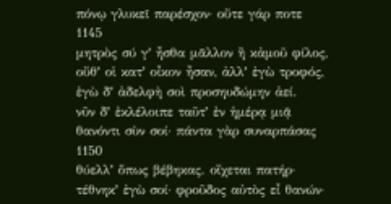πόνῳ γλυκεῖ παρέσχον· οὔτε γάρ ποτε
1145
μητρὸς σύ γʼ ἦσθα μᾶλλον ἢ κἀμοῦ φίλος,
οὔθʼ οἱ κατʼ οἶκον ἦσαν, ἀλλʼ ἐγὼ τροφός,
ἐγὼ δʼ ἀδελφὴ σοὶ προσηυδώμην ἀεί.
νῦν δʼ ἐκλέλοιπε ταῦτʼ ἐν ἡμέρᾳ μιᾷ
θανόντι σὺν σοί· πάντα γὰρ συναρπάσας
1150
θύελλʼ ὅπως βέβηκας. οἴχεται πατήρ·
τέθνηκʼ ἐγὼ σοί· φροῦδος αὐτὸς εἶ θανών·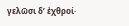γελῶσι δʼ ἐχθροί·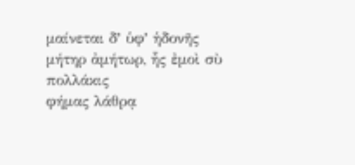μαίνεται δʼ ὑφʼ ἡδονῆς
μήτηρ ἀμήτωρ, ἧς ἐμοὶ σὺ πολλάκις
φήμας λάθρᾳ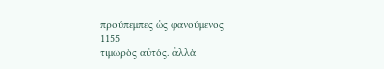προύπεμπες ὡς φανούμενος
1155
τιμωρὸς αὐτός. ἀλλὰ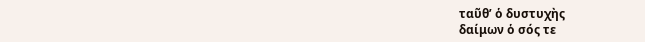ταῦθʼ ὁ δυστυχὴς
δαίμων ὁ σός τε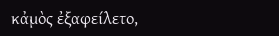κἀμὸς ἐξαφείλετο,